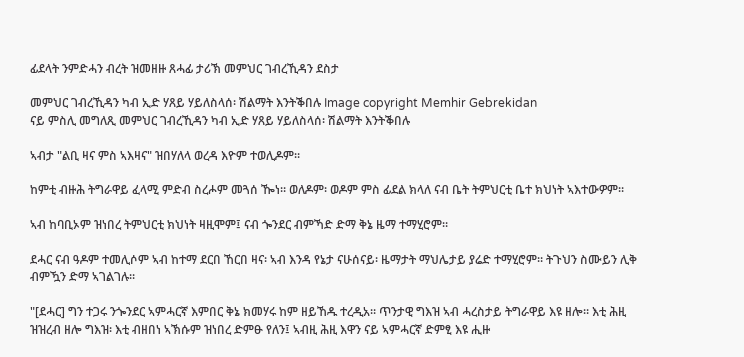ፊደላት ንምድሓን ብረት ዝመዘዙ ጸሓፊ ታሪኽ መምህር ገብረኺዳን ደስታ

መምህር ገብረኺዳን ካብ ኢድ ሃጸይ ሃይለስላሰ፡ ሽልማት እንትቕበሉ Image copyright Memhir Gebrekidan
ናይ ምስሊ መግለጺ መምህር ገብረኺዳን ካብ ኢድ ሃጸይ ሃይለስላሰ፡ ሽልማት እንትቕበሉ

ኣብታ "ልቢ ዛና ምስ ኣእዛና" ዝበሃለላ ወረዳ እዮም ተወሊዶም።

ከምቲ ብዙሕ ትግራዋይ ፈላሚ ምድብ ስረሖም መጓሰ ዀነ። ወለዶም፡ ወዶም ምስ ፊደል ክላለ ናብ ቤት ትምህርቲ ቤተ ክህነት ኣእተውዎም።

ኣብ ከባቢኦም ዝነበረ ትምህርቲ ክህነት ዛዚሞም፤ ናብ ጐንደር ብምኻድ ድማ ቅኔ ዜማ ተማሂሮም።

ደሓር ናብ ዓዶም ተመሊሶም ኣብ ከተማ ደርበ ኸርበ ዛና፡ ኣብ እንዳ የኔታ ናሁሰናይ፡ ዜማታት ማህሌታይ ያሬድ ተማሂሮም። ትጉህን ስሙይን ሊቅ ብምዃን ድማ ኣገልገሉ።

"[ደሓር] ግን ተጋሩ ንጐንደር ኣምሓርኛ እምበር ቅኔ ክመሃሩ ከም ዘይኸዱ ተረዲአ። ጥንታዊ ግእዝ ኣብ ሓረስታይ ትግራዋይ እዩ ዘሎ። እቲ ሕዚ ዝዝረብ ዘሎ ግእዝ፡ እቲ ብዘበነ ኣኽሱም ዝነበረ ድምፁ የለን፤ ኣብዚ ሕዚ እዋን ናይ ኣምሓርኛ ድምፂ እዩ ሒዙ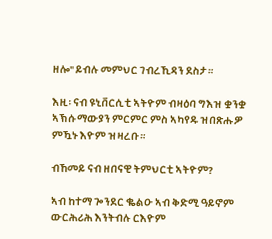ዘሎ" ይብሉ መምህር ገብረኺዳን ደስታ።

እዚ፡ ናብ ዩኒቨርሲቲ ኣትዮም ብዛዕባ ግእዝ ቋንቋ ኣኽሱማውያን ምርምር ምስ ኣካየዱ ዝበጽሑዎ ምዃኑ እዮም ዝዛረቡ።

ብኸመይ ናብ ዘበናዊ ትምህርቲ ኣትዮም?

ኣብ ከተማ ጐንደር ቈልዑ ኣብ ቅድሚ ዓይኖም ውርሕሪሕ እንትብሉ ርእዮም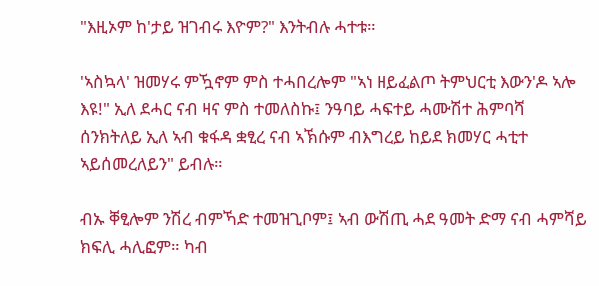"እዚኦም ከ'ታይ ዝገብሩ እዮም?" እንትብሉ ሓተቱ።

'ኣስኳላ' ዝመሃሩ ምዃኖም ምስ ተሓበረሎም "ኣነ ዘይፈልጦ ትምህርቲ እውን'ዶ ኣሎ እዩ!" ኢለ ደሓር ናብ ዛና ምስ ተመለስኩ፤ ንዓባይ ሓፍተይ ሓሙሽተ ሕምባሻ ሰንክትለይ ኢለ ኣብ ቁፋዳ ቋፂረ ናብ ኣኽሱም ብእግረይ ከይደ ክመሃር ሓቲተ ኣይሰመረለይን" ይብሉ።

ብኡ ቐፂሎም ንሽረ ብምኻድ ተመዝጊቦም፤ ኣብ ውሽጢ ሓደ ዓመት ድማ ናብ ሓምሻይ ክፍሊ ሓሊፎም። ካብ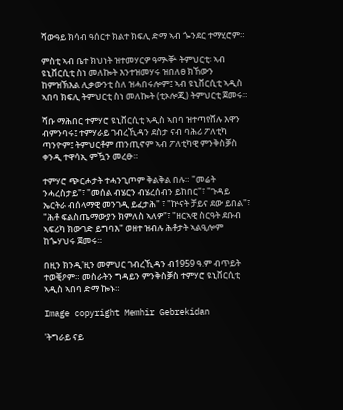ሻውዓይ ክሳብ ዓሰርተ ክልተ ክፍሊ ድማ ኣብ ጐንደር ተማሂሮም።

ምስቲ ኣብ ቤተ ክህነት ዝተመሃርዎ ዓᎁቝ ትምህርቲ፡ ኣብ ዩኒቨርሲቲ ስነ መለኰት እንተዝመሃሩ ዝበለፀ ክኸውን ከምዝኽእል ሊቃውንቲ ስለ ዝሓበሩሎም፤ ኣብ ዩኒቨርሲቲ ኣዲስ ኣበባ ክፍሊ ትምህርቲ ስነ መለኰት (ቲኦሎጂ) ትምህርቲ ጀመሩ።

ሻቡ ማሕበር ተምሃሮ ዩኒቨርሲቲ ኣዲስ ኣበባ ዝተጣየሸሉ እዋን ብምንባሩ፤ ተምሃራይ ገብረኺዳን ደስታ ናብ ባሕሪ ፖለቲካ ጣንዮም፤ ትምህርቶም ጠንጢኖም ኣብ ፖለቲካዊ ምንቅስቓስ ቀንዲ ተዋሳኢ ምዃን መረፁ።

ተምሃሮ ጭርሖታት ተሓንጊጦም ቅልቅል በሉ። "መሬት ንሓረስታይ"፣ "መሰል ብሄርን ብሄረሰብን ይከበር"፣ "ጉዳይ ኤርትራ ብሰላማዊ መንገዲ ይፈታሕ" ፣ "ኵናት ቻይና ደው ይበል"፣ "ሕቶ ፍልስጤማውያን ክምለስ ኣለዎ"፣ "ዘርኣዊ ስርዓት ደቡብ ኣፍሪካ ክውገድ ይግባእ" ወዘተ ዝብሉ ሕቶታት ኣልዒሎም ከጐሃህሩ ጀመሩ።

በዚን ክንዲ'ዚን መምህር ገብረኺዳን ብ1959 ዓ.ም ብጥይት ተወቒዖም። መስራትን ግዳይን ምንቅስቓስ ተምሃሮ ዩኒቨርሲቲ ኣዲስ ኣበባ ድማ ኰኑ።

Image copyright Memhir Gebrekidan

'ትግራይ ናይ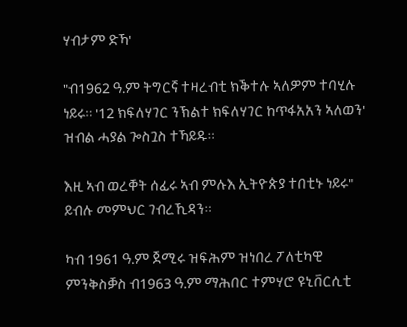ሃብታም ድኻ'

"ብ1962 ዓ.ም ትግርኛ ተዛረብቲ ክቕተሉ ኣለዎም ተባሂሉ ነይሩ። '12 ክፍለሃገር ንኽልተ ክፍለሃገር ከጥፋአአን ኣለወን' ዝብል ሓያል ጐስጓስ ተኻይዱ።

እዚ ኣብ ወረቐት ሰፊሩ ኣብ ምሉእ ኢትዮጵያ ተበቲኑ ነይሩ" ይብሉ መምህር ገብረኺዳን።

ካብ 1961 ዓ.ም ጀሚሩ ዝፍሕም ዝነበረ ፖለቲካዊ ምንቅስቓስ ብ1963 ዓ.ም ማሕበር ተምሃሮ ዩኒቨርሲቲ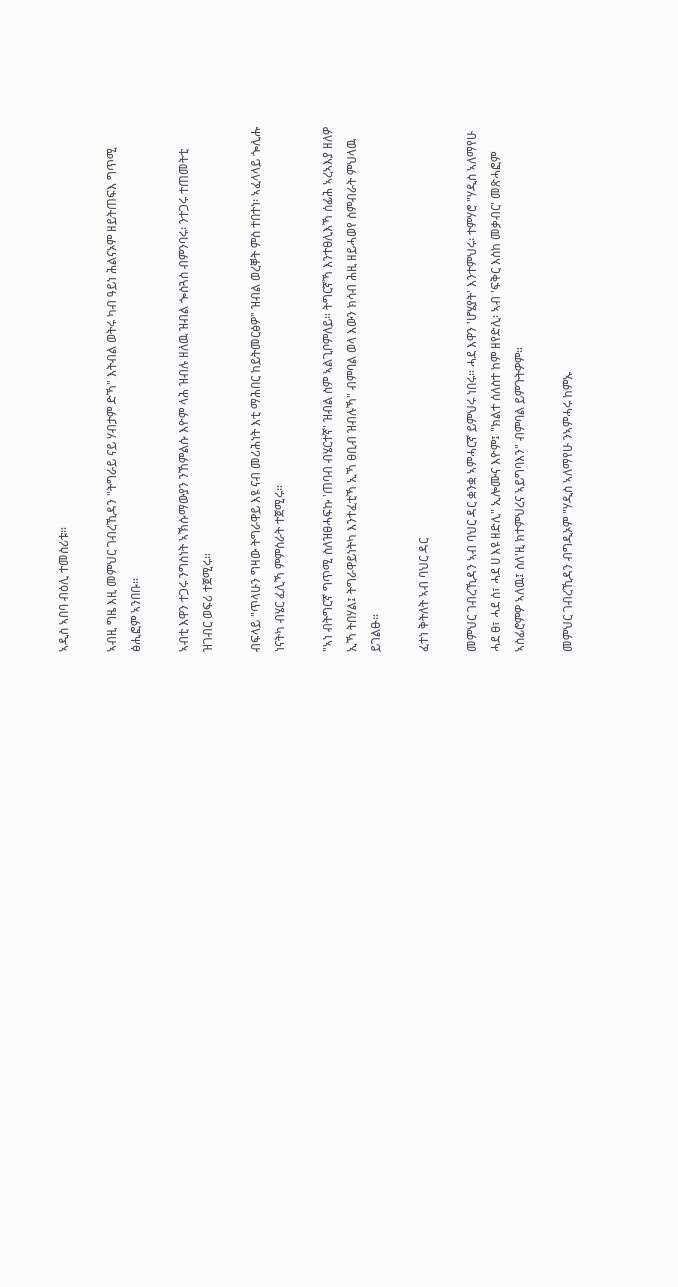ኣዲስ ኣበባ ብዕሊ ተመስሪቱ።

ኣብዚ ግዜ እዚ መምህር ገብረኺዳን "ትግራይ ናይ ሃብታም ድኻ" እትብል ወትሩ ካብ ዓይነ ሕልናኦም ዘይትጠፍእ ግጥሚ ፅሒፎም ኣንበቡ።

ኣብቲ እዋን ተጋሩ ንግስነት ኣኽሱማውያን ንኸምልሱ እዮም ላሕ ዝብሉ ዘለዉ ዝብል ጐስጓስ ብምንባሩ፡ ንተጋሩ ተጠመትቲ ዝገብር ወፍሪ ተጀሚሩ።

ብፍላይ "ጥላሁን ግዛው ትግራዋይ እዩ ናብ መሪሕነት እቲ ማሕበር ከይትመርፅዎ" ዝብል ወረቐት ምስ ተበተነ፡ ኣፈላላይ ጐሊሑ ነናትካ ብሄር ፈሊኻ ምምስራት ተጀሚሩ።

"ኣነ ብትግርኛ ግጥሚ ስለዝፀሓፍኩ 'ጠባብ ብሄርተኛ' ዝብል ስም ኣልጊቦምለይ። ትግርኛኻ እንተፀሊእኻ ሰፊሕ ኣረኣእያ ዘለዎ ኢኻ ትበሃል፤ ትግራዋይነትካ እንተፈቲኻ ኢኻ ፀቢብ ዝብሉኻ" ብምባል ወላ እውን ክሳብ ሕዚ ዘይሓወየ ስምብራት ምህላዉ ይገልፁ።

ፈተነ ቅትለት ኣብ ባህር ዳር

መምህር ገብረኺዳን ኣብ ባህር ዳር ቋንቋ ኣምሓርኛ ይምህሩ ነበሩ። ሓደ እዋን 'ሆሄያት' እንተምህሩ፡ ተምሃሮ "ሃዲስ ኣለማየሁ ሓደ ፀ፣ ሓደ ሰ፣ ሓደ ሀ እዩ ዘድሊ" ኢሎሙና እዮም፤ "ክልተ ሰለስተ ከም ዘየድሊ፡ ኣብ 'ፍቅር እስከ መቃብር' መጽሓፎም ኣስፊሮምዎ ኣለዉ፤ ስለ'ዚ ክተምህረና ኣይግባእን" ብምባል ይምጉትዎም።

መምህር ገብረኺዳን ብግዲኦም "ሃዲስ ኣለማየሁ ንኣምሓሩ ከምኡ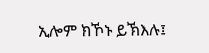ኢሎም ክኾኑ ይኽእሉ፤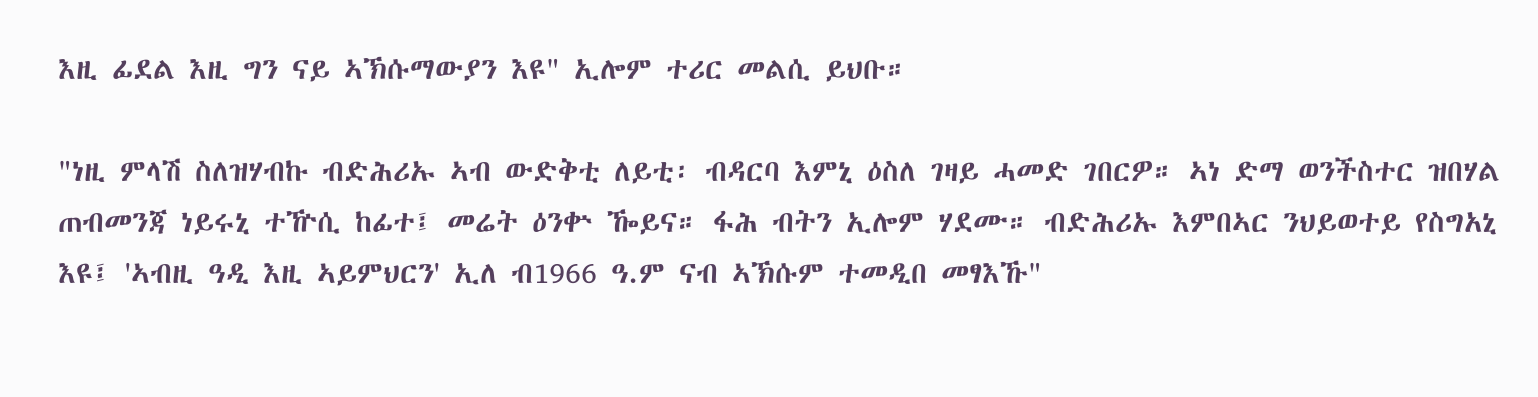እዚ ፊደል እዚ ግን ናይ ኣኽሱማውያን እዩ" ኢሎም ተሪር መልሲ ይህቡ።

"ነዚ ምላሽ ስለዝሃብኩ ብድሕሪኡ ኣብ ውድቅቲ ለይቲ፡ ብዳርባ እምኒ ዕስለ ገዛይ ሓመድ ገበርዎ። ኣነ ድማ ወንችስተር ዝበሃል ጠብመንጃ ነይሩኒ ተዅሲ ከፊተ፤ መሬት ዕንቍ ዀይና። ፋሕ ብትን ኢሎም ሃደሙ። ብድሕሪኡ እምበኣር ንህይወተይ የስግአኒ እዩ፤ 'ኣብዚ ዓዲ እዚ ኣይምህርን' ኢለ ብ1966 ዓ.ም ናብ ኣኽሱም ተመዲበ መፃእኹ"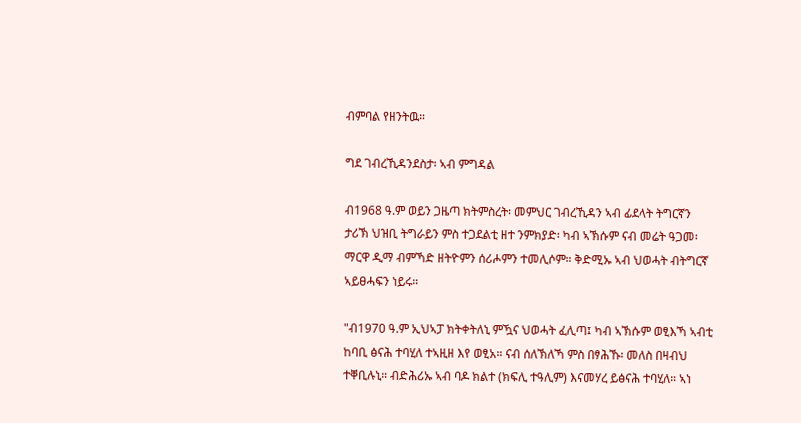ብምባል የዘንትዉ።

ግደ ገብረኺዳንደስታ፡ ኣብ ምግዳል

ብ1968 ዓ.ም ወይን ጋዜጣ ክትምስረት፡ መምህር ገብረኺዳን ኣብ ፊደላት ትግርኛን ታሪኽ ህዝቢ ትግራይን ምስ ተጋደልቲ ዘተ ንምክያድ፡ ካብ ኣኽሱም ናብ መሬት ዓጋመ፡ ማርዋ ዲማ ብምኻድ ዘትዮምን ሰሪሖምን ተመሊሶም። ቅድሚኡ ኣብ ህወሓት ብትግርኛ ኣይፀሓፍን ነይሩ።

"ብ1970 ዓ.ም ኢህኣፓ ክትቀትለኒ ምዃና ህወሓት ፈሊጣ፤ ካብ ኣኽሱም ወፂእኻ ኣብቲ ከባቢ ፅናሕ ተባሂለ ተኣዚዘ እየ ወፂአ። ናብ ሰለኽለኻ ምስ በፃሕኹ፡ መለስ በዛብህ ተቐቢሉኒ። ብድሕሪኡ ኣብ ባዶ ክልተ (ክፍሊ ተዓሊም) እናመሃረ ይፅናሕ ተባሂለ። ኣነ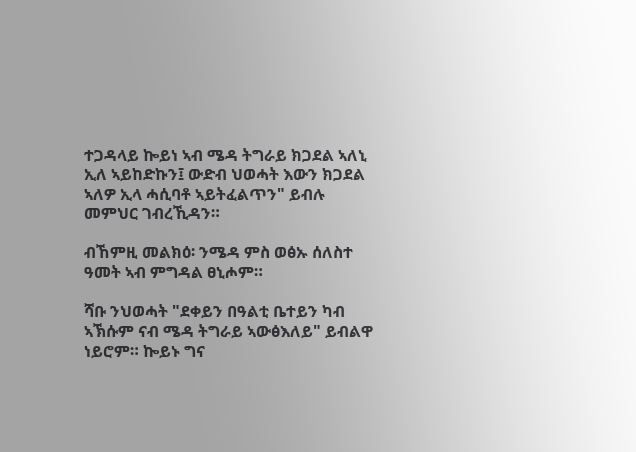ተጋዳላይ ኰይነ ኣብ ሜዳ ትግራይ ክጋደል ኣለኒ ኢለ ኣይከድኩን፤ ውድብ ህወሓት እውን ክጋደል ኣለዎ ኢላ ሓሲባቶ ኣይትፈልጥን" ይብሉ መምህር ገብረኺዳን።

ብኸምዚ መልክዕ፡ ንሜዳ ምስ ወፅኡ ሰለስተ ዓመት ኣብ ምግዳል ፀኒሖም።

ሻቡ ንህወሓት "ደቀይን በዓልቲ ቤተይን ካብ ኣኽሱም ናብ ሜዳ ትግራይ ኣውፅእለይ" ይብልዋ ነይሮም። ኰይኑ ግና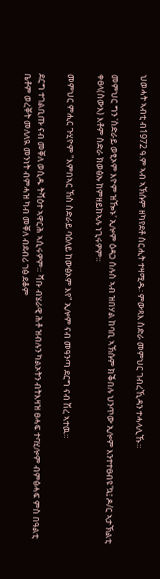ህወሓት ኣብቲ ብ1972 ዓ.ም ኣብ ኣኽሱም ዘካየደቶ ስርሒት ተዛሚዱ፡ ምውጻእ ስድራ መምህር ገብረኺዳን ተሓላሊኹ።

መምህር ግን 'ስድራይ ወፂኦም እዮም ዝዀኑ' ኢሎም ዕዳጋ ሰሉስ ኣብ ዝበሃል ከባቢ ኣኽሱም ክቕበሉ ህንጥው ኢሎም እንተተፀብዩ'ኳ፤ ዶ/ር ኣታኽልቲ ቀፀላ(ስውእ) እቶም ስድራ ክወፅኡ ከምዘይከኣሉ ነጊሩዎም።

መምህር ምሒር ጉሂዮም "እምበኣር ኸስ ስድራይ ባዕለይ ከውፅኦም እየ" ኢሎም ናብ መዓንጣ ደርግ ናብ ሽረ ኣተዉ።

ደርግ ተገልቢጡ ናብ መቐለ ወሲዱ ትሻዕተ ኣዋርሕ ኣሲሩዎም። ሻቡ ብሄራዊ ሕቶ ዝብሉን ካልኦትን ብትእዛዝ ፀሓፍ ተባሂሎም ብምፅሓፍ ምስ በዓልቲ ቤቶም ወረቐት መለለዪ መንነት ብምሓዝ ካብ መቐለ ብደብሪ ገፅ ደቆም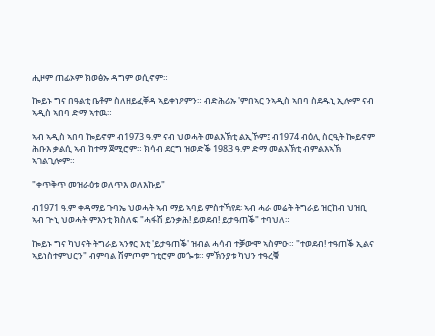ሒዞም ጠፊኦም ክወፅኡ ዳግም ወሲኖም።

ኰይኑ ግና በዓልቲ ቤቶም ስለዘይፈቐዳ ኣይቀነዖምን። ብድሕሪኡ 'ምበኣር ንኣዲስ ኣበባ ስደዱኒ ኢሎም ናብ ኣዲስ ኣበባ ድማ ኣተዉ።

ኣብ ኣዲስ ኣበባ ኰይኖም ብ1973 ዓ.ም ናብ ህወሓት መልእኽቲ ልኢኾም፤ ብ1974 ብዕሊ ስርዒት ኰይኖም ሕቡእ ቃልሲ ኣብ ከተማ ጀሚሮም። ክሳብ ደርግ ዝወድቕ 1983 ዓ.ም ድማ መልእኽቲ ብምልእኣኽ ኣገልጊሎም።

"ቀጥቅጥ መዝራዕቱ ወለጥእ ወለእኩይ"

ብ1971 ዓ.ም ቀዳማይ ጉባኤ ህወሓት ኣብ ማይ ኣባይ ምስተኻየደ፡ ኣብ ሓራ መሬት ትግራይ ዝርከብ ህዝቢ ኣብ ጕኒ ህወሓት ምእንቲ ክስለፍ "ሓፋሽ ይንቃሕ! ይወደብ! ይታዓጠቕ" ተባህለ።

ኰይኑ ግና ካህናት ትግራይ ኣንፃር እቲ 'ይታዓጠቕ' ዝብል ሓሳብ ተቓውሞ ኣስምዑ። "ተወደብ! ተዓጠቕ ኢልና ኣይነስተምህርን" ብምባል ሽምጦም ገቲሮም መጐቱ። ምኽንያቱ ካህን ተዓረቑ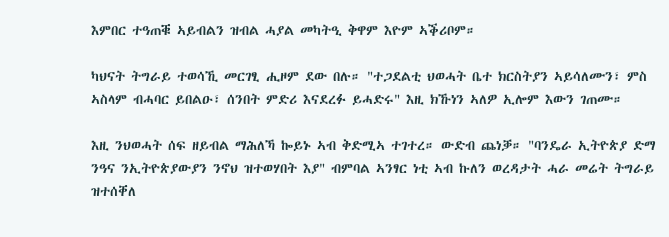እምበር ተዓጠቑ ኣይብልን ዝብል ሓያል መካትዒ ቅዋም እዮም ኣቕሪቦም።

ካህናት ትግራይ ተወሳኺ መርገፂ ሒዞም ደው በሉ። "ተጋደልቲ ህወሓት ቤተ ክርስትያን ኣይሳለሙን፣ ምስ ኣስላም ብሓባር ይበልዑ፣ ሰንበት ምድሪ እናደረፉ ይሓድሩ" እዚ ክኹነን ኣለዎ ኢሎም እውን ገጠሙ።

እዚ ንህወሓት ሰፍ ዘይብል ማሕለኻ ኰይኑ ኣብ ቅድሚኣ ተገተረ። ውድብ ጨነቓ። "ባንዴራ ኢትዮጵያ ድማ ንዓና ንኢትዮጵያውያን ንኖህ ዝተወሃበት እያ" ብምባል ኣንፃር ነቲ ኣብ ኩለን ወረዳታት ሓራ መሬት ትግራይ ዝተሰቐለ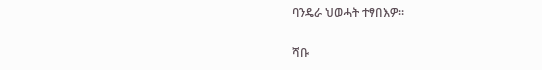ባንዴራ ህወሓት ተፃበእዎ።

ሻቡ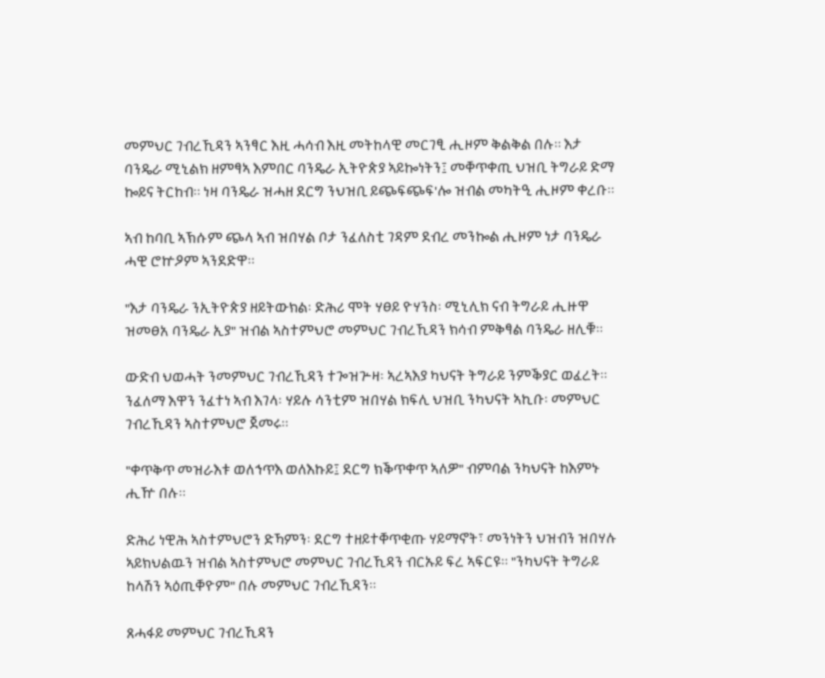መምህር ገብረኺዳን ኣንፃር እዚ ሓሳብ እዚ መትከላዊ መርገፂ ሒዞም ቅልቅል በሉ። እታ ባንዴራ ሚኒልክ ዘምፃኣ እምበር ባንዴራ ኢትዮጵያ ኣይኰነትን፤ መቐጥቀጢ ህዝቢ ትግራይ ድማ ኰይና ትርከብ። ነዛ ባንዴራ ዝሓዘ ደርግ ንህዝቢ ይጭፍጭፍ'ሎ ዝብል መካትዒ ሒዞም ቀረቡ።

ኣብ ከባቢ ኣኽሱም ጭላ ኣብ ዝበሃል ቦታ ንፈለስቲ ገዳም ደብረ መንኰል ሒዞም ነታ ባንዴራ ሓዊ ሮኵዖም ኣንደድዋ።

"እታ ባንዴራ ንኢትዮጵያ ዘይትውክል፡ ድሕሪ ሞት ሃፀይ ዮሃንስ፡ ሚኒሊክ ናብ ትግራይ ሒዙዋ ዝመፀአ ባንዴራ ኢያ" ዝብል ኣስተምህሮ መምህር ገብረኺዳን ክሳብ ምቅፃል ባንዴራ ዘሊቑ።

ውድብ ህወሓት ንመምህር ገብረኺዳን ተጐዝጕዛ፡ ኣረኣእያ ካህናት ትግራይ ንምቕያር ወፈረት። ንፈለማ እዋን ንፈተነ ኣብ እገላ፡ ሃይሉ ሳንቲም ዝበሃል ክፍሊ ህዝቢ ንካህናት ኣኪቡ፡ መምህር ገብረኺዳን ኣስተምህሮ ጀመሩ።

"ቀጥቅጥ መዝራእቱ ወለኅጥእ ወለእኩይ፤ ደርግ ክቕጥቀጥ ኣለዎ" ብምባል ንካህናት ከእምኑ ሒዅ በሉ።

ድሕሪ ነዊሕ ኣስተምህሮን ድኻምን፡ ደርግ ተዘይተቐጥቂጡ ሃይማኖት፣ መንነትን ህዝብን ዝበሃሉ ኣይክህልዉን ዝብል ኣስተምህሮ መምህር ገብረኺዳን ብርኡይ ፍረ ኣፍርዩ። "ንካህናት ትግራይ ከላሽን ኣዕጢቐዮም" በሉ መምህር ገብረኺዳን።

ጸሓፋይ መምህር ገብረኺዳን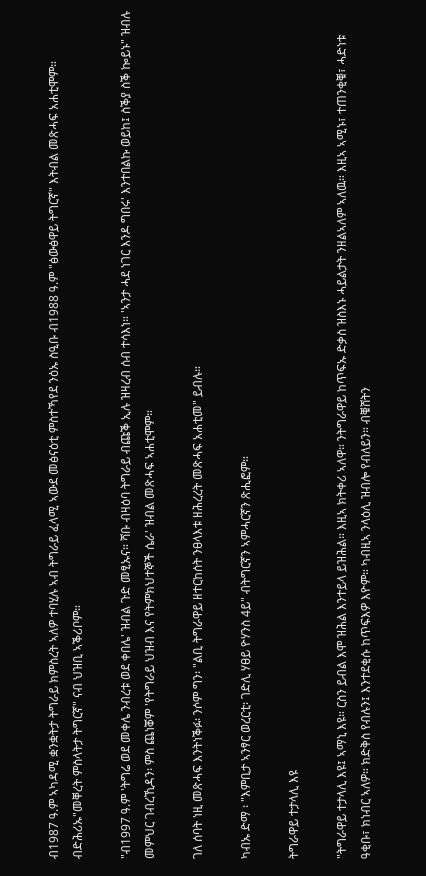ብ1987 ዓ.ም ኣካዳሚ ቋንቋትታ ትግራይ ክምስረት ኣለዎ ተባሂሉ ኣብ ትግራይ ፈላሚ ኣውደ መፅናዕቲ ምስተኻየደ ንዕኡ ስዒቡ ብ1988 ዓ.ም "ፅውፅዋይ ትግርኛ" እትብል መጽሓፍ አሐቲሞም። ብድሕሪኡ"መቐረት ምስላትታ ትግርኛ" ናብ ህዝቢ ኣቕሪቦም።

"ብ1997 ዓ.ም 'ትግሬ ወደ መቀሌ ንብረቱ ወደ ቀበሌ' ዝብል ጉድ መፂኡና። ሻቡ ብዛዕባ ትግራይ ብጩቕ ኢሉ ዝዛረብ ሰብ ተሳእነ። 'ኣንታ ሓደ ነገር እንዶ ግበሩ' እንተበልኩ ወይከ፤ ስቕያ ስቕ ኰይኑ" ዝብሉ መምህር ገብረኺዳን፡ ምስ ጨነቖም 'የትግራይ ህዝብ እና የትምክህተኞች ሴራ' ዝብል መጽሓፍ ኣሐቲሞም።

ገለ ሰባት ነዚ መጽሓፍ እንትነቕፉ፡ ንሶም ግን፡ "ልቢ ትግራዋይ ዘተርከሰት ንፀላእቱ ዘሕረረት መጽሓፍ አሐቲመ" ይብሉ።

ካብኡ ድማ ፡ "እምቢታ ኣንፃር ወረርቲ፡ ገድሊ ሃፀይ ዮሃንስ 4ይ" ብትግርኛን ኣምሓርኛን ጽሒፎም።

ትግራዋይ ተታላሊ እዩ

"ትግራዋይ ተታላሊ እዩ፤ ኣማኒ እዩ። ርስን ይብል እሞ ዝሕል እንተይላ ይዝሕል። እዚኣ ክትቀሪ ኣለዋ። ንትግራዋይ ከጥፍኡ ድቃስ ዝስእኑ ሓይልታት ንዘልኣለም ኣለዉ። እዚኣ ኣሚኑ፣ ተጠንቂቑ፣ ሓድነቱ ዓቂቡ፣ ክነብር ኣለዎ። ክድቅስ የብሉን፤ እንተደቂሱ ከጥፍእዎ እዮም። ካብዚኣ ንላዕሊ ዝብሎ የብለይን። ብቑሸትን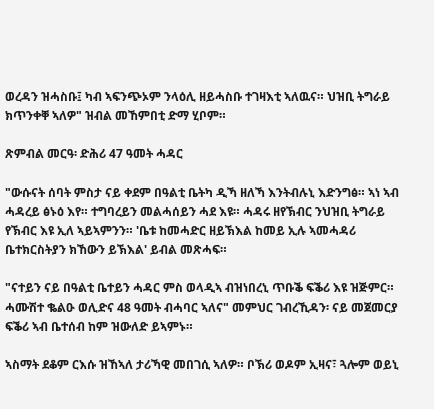ወረዳን ዝሓስቡ፤ ካብ ኣፍንጭኦም ንላዕሊ ዘይሓስቡ ተገዛእቲ ኣለዉና። ህዝቢ ትግራይ ክጥንቀቐ ኣለዎ" ዝብል መኸምበቲ ድማ ሂቦም።

ጽምብል መርዓ፡ ድሕሪ 47 ዓመት ሓዳር

"ውሱናት ሰባት ምስታ ናይ ቀደም በዓልቲ ቤትካ ዲኻ ዘለኻ እንትብሉኒ እድንግፅ። ኣነ ኣብ ሓዳረይ ፅኑዕ እየ። ተግባረይን መልሓሰይን ሓደ እዩ። ሓዳሩ ዘየኽብር ንህዝቢ ትግራይ የኽብር እዩ ኢለ ኣይኣምንን። 'ቤቱ ከመሓድር ዘይኽእል ከመይ ኢሉ ኣመሓዳሪ ቤተክርስትያን ክኸውን ይኽእል' ይብል መጽሓፍ።

"ናተይን ናይ በዓልቲ ቤተይን ሓዳር ምስ ወላዲኣ ብዝነበረኒ ጥቡቕ ፍቕሪ እዩ ዝጅምር። ሓሙሽተ ቈልዑ ወሊድና 48 ዓመት ብሓባር ኣለና" መምህር ገብረኺዳን፡ ናይ መጀመርያ ፍቕሪ ኣብ ቤተሰብ ከም ዝውለድ ይኣምኑ።

ኣስማት ደቆም ርእሱ ዝኸኣለ ታሪኻዊ መበገሲ ኣለዎ። ቦኽሪ ወዶም ኢዛና፣ ጓሎም ወይኒ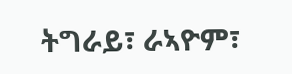ትግራይ፣ ራኣዮም፣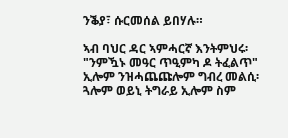ንቕያ፣ ሱርመሰል ይበሃሉ።

ኣብ ባህር ዳር ኣምሓርኛ እንትምህሩ፡ "ንምዃኑ መዓር ጥዒምካ ዶ ትፈልጥ" ኢሎም ንዝሓጨጩሎም ግብረ መልሲ፡ ጓሎም ወይኒ ትግራይ ኢሎም ስም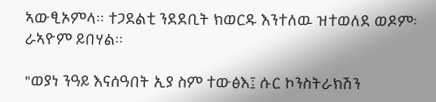ኣውፂኦምላ። ተጋደልቲ ንደደቢት ክወርዱ እንተለዉ ዝተወለደ ወዶም፡ ራኣዮም ይበሃል።

"ወያነ ንዓይ እናሰዓበት ኢያ ስም ተውፅእ፤ ሱር ኮንስትራክሽን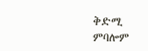ቅድሚ ምባሎም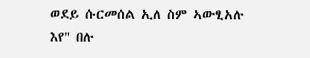ወደይ ሱርመሰል ኢለ ስም ኣውፂአሉ እየ" በሉ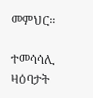መምህር።

ተመሳሳሊ ዛዕባታት